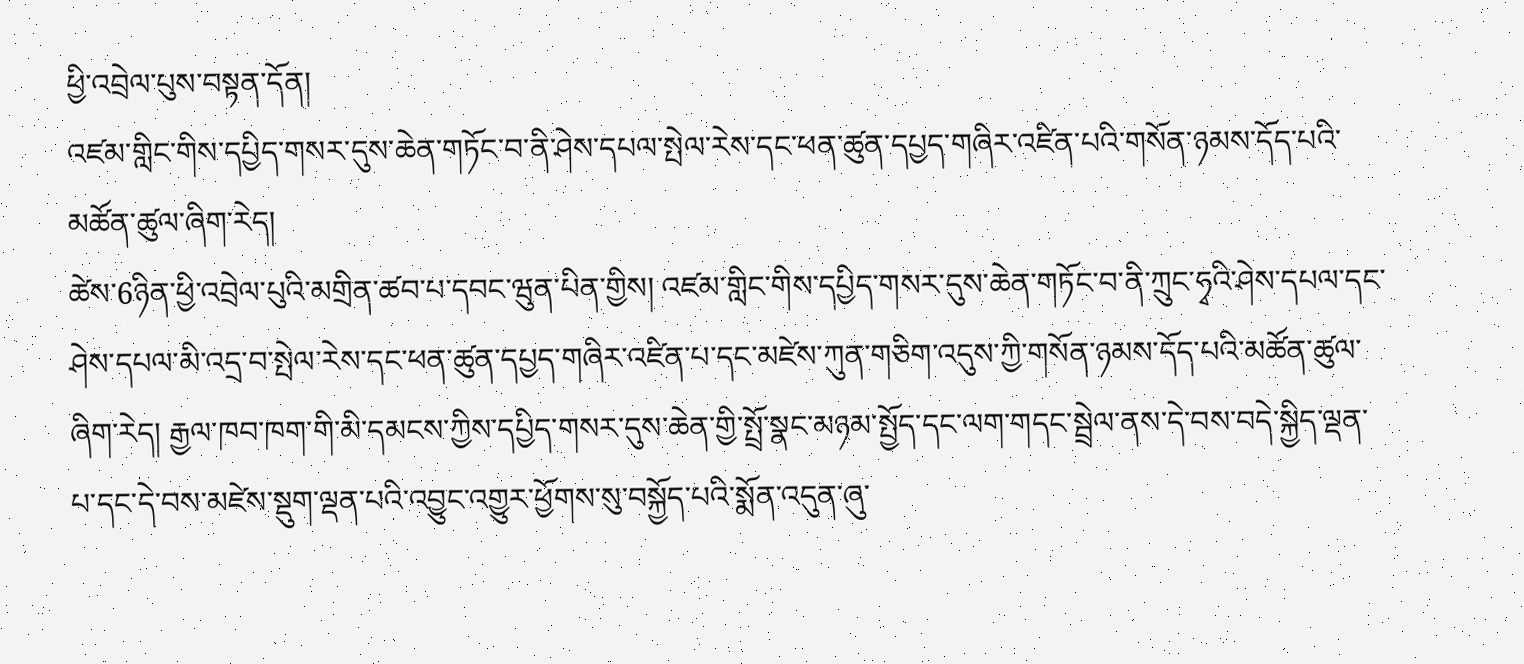ཕྱི་འབྲེལ་པུས་བསྟན་དོན།
འཛམ་གླིང་གིས་དཔྱིད་གསར་དུས་ཆེན་གཏོང་བ་ནི་ཤེས་དཔལ་སྤེལ་རེས་དང་ཕན་ཚུན་དཔྱད་གཞིར་འཛིན་པའི་གསོན་ཉམས་དོད་པའི་མཚོན་ཚུལ་ཞིག་རེད།
ཚེས་6ཉིན་ཕྱི་འབྲེལ་པུའི་མགྲིན་ཚབ་པ་དབང་ཝུན་པིན་གྱིས། འཛམ་གླིང་གིས་དཔྱིད་གསར་དུས་ཆེན་གཏོང་བ་ནི་ཀྲུང་ཧྭའི་ཤེས་དཔལ་དང་ཤེས་དཔལ་མི་འདྲ་བ་སྤེལ་རེས་དང་ཕན་ཚུན་དཔྱད་གཞིར་འཛིན་པ་དང་མཛེས་ཀུན་གཅིག་འདུས་ཀྱི་གསོན་ཉམས་དོད་པའི་མཚོན་ཚུལ་ཞིག་རེད། རྒྱལ་ཁབ་ཁག་གི་མི་དམངས་ཀྱིས་དཔྱིད་གསར་དུས་ཆེན་གྱི་སྤྲོ་སྣང་མཉམ་སྤྱོད་དང་ལག་གདང་སྦྲེལ་ནས་དེ་བས་བདེ་སྐྱིད་ལྡན་པ་དང་དེ་བས་མཛེས་སྡུག་ལྡན་པའི་འབྱུང་འགྱུར་ཕྱོགས་སུ་བསྐྱོད་པའི་སྨོན་འདུན་ཞུ་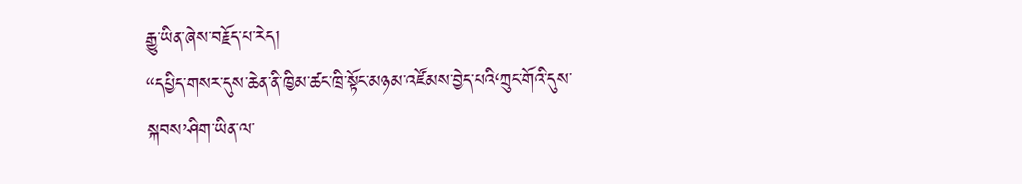རྒྱུ་ཡིན་ཞེས་བརྗོད་པ་རེད།
“དཔྱིད་གསར་དུས་ཆེན་ནི་ཁྱིམ་ཚང་ཁྲི་སྟོང་མཉམ་འཛོམས་བྱེད་པའི‘ཀྲུང་གོའི་དུས་སྐབས’ཤིག་ཡིན་ལ་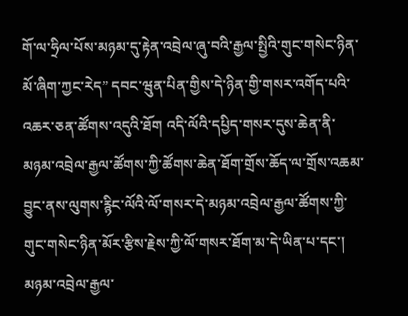གོ་ལ་ཧྲིལ་པོས་མཉམ་དུ་རྟེན་འབྲེལ་ཞུ་བའི་རྒྱལ་སྤྱིའི་གུང་གསེང་ཉིན་མོ་ཞིག་ཀྱང་རེད” དབང་ཝུན་པིན་གྱིས་དེ་ཉིན་གྱི་གསར་འགོད་པའི་འཆར་ཅན་ཚོགས་འདུའི་ཐོག འདི་ལོའི་དཔྱིད་གསར་དུས་ཆེན་ནི་མཉམ་འབྲེལ་རྒྱལ་ཚོགས་ཀྱི་ཚོགས་ཆེན་ཐོག་གྲོས་ཆོད་ལ་གྲོས་འཆམ་བྱུང་ནས་ལུགས་རྙིང་ལོའི་ལོ་གསར་དེ་མཉམ་འབྲེལ་རྒྱལ་ཚོགས་ཀྱི་གུང་གསེང་ཉིན་མོར་རྩིས་རྗེས་ཀྱི་ལོ་གསར་ཐོག་མ་དེ་ཡིན་པ་དང་། མཉམ་འབྲེལ་རྒྱལ་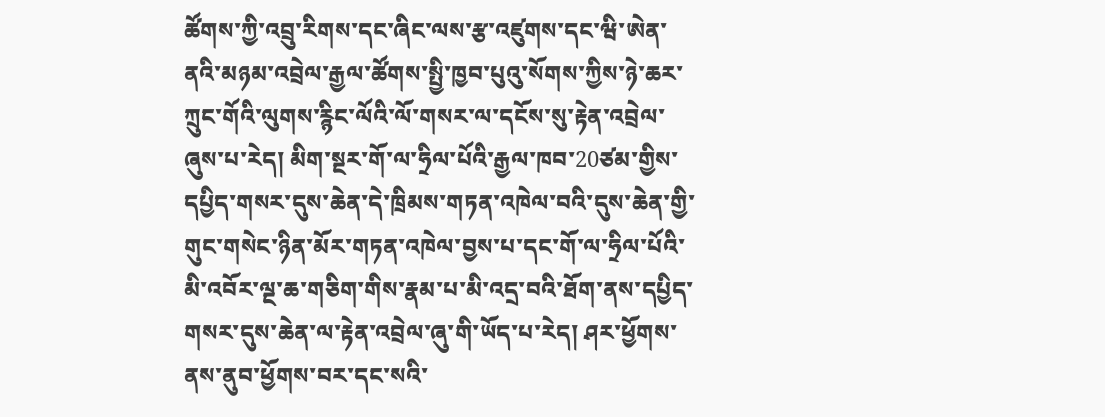ཚོགས་ཀྱི་འབྲུ་རིགས་དང་ཞིང་ལས་རྩ་འཛུགས་དང་ཝི་ཨེན་ནའི་མཉམ་འབྲེལ་རྒྱལ་ཚོགས་སྤྱི་ཁྱབ་པུའུ་སོགས་ཀྱིས་ཉེ་ཆར་ཀྲུང་གོའི་ལུགས་རྙིང་ལོའི་ལོ་གསར་ལ་དངོས་སུ་རྟེན་འབྲེལ་ཞུས་པ་རེད། མིག་སྔར་གོ་ལ་ཧྲིལ་པོའི་རྒྱལ་ཁབ་20ཙམ་གྱིས་དཔྱིད་གསར་དུས་ཆེན་དེ་ཁྲིམས་གཏན་འཁེལ་བའི་དུས་ཆེན་གྱི་གུང་གསེང་ཉིན་མོར་གཏན་འཁེལ་བྱས་པ་དང་གོ་ལ་ཧྲིལ་པོའི་མི་འབོར་ལྔ་ཆ་གཅིག་གིས་རྣམ་པ་མི་འདྲ་བའི་ཐོག་ནས་དཔྱིད་གསར་དུས་ཆེན་ལ་རྟེན་འབྲེལ་ཞུ་གི་ཡོད་པ་རེད། ཤར་ཕྱོགས་ནས་ནུབ་ཕྱོགས་བར་དང་སའི་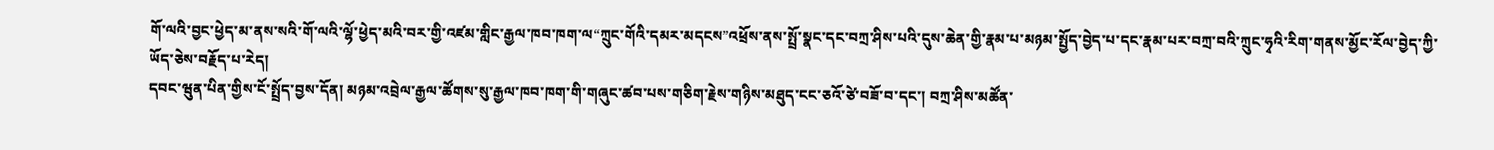གོ་ལའི་བྱང་ཕྱེད་མ་ནས་སའི་གོ་ལའི་ལྷོ་ཕྱེད་མའི་བར་གྱི་འཛམ་གླིང་རྒྱལ་ཁབ་ཁག་ལ“ཀྲུང་གོའི་དམར་མདངས”འཕྲོས་ནས་སྤྲོ་སྣང་དང་བཀྲ་ཤིས་པའི་དུས་ཆེན་གྱི་རྣམ་པ་མཉམ་སྤྱོད་བྱེད་པ་དང་རྣམ་པར་བཀྲ་བའི་ཀྲུང་ཧྭའི་རིག་གནས་མྱོང་རོལ་བྱེད་ཀྱི་ཡོད་ཅེས་བརྗོད་པ་རེད།
དབང་ཝུན་པིན་གྱིས་ངོ་སྤྲོད་བྱས་དོན། མཉམ་འབྲེལ་རྒྱལ་ཚོགས་སུ་རྒྱལ་ཁབ་ཁག་གི་གཞུང་ཚབ་པས་གཅིག་རྗེས་གཉིས་མཐུད་ངང་ཅའོ་ཙེ་བཟོ་བ་དང་། བཀྲ་ཤིས་མཚོན་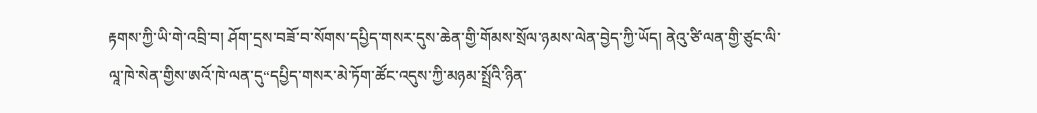རྟགས་ཀྱི་ཡི་གེ་འབྲི་བ། ཤོག་དྲས་བཟོ་བ་སོགས་དཔྱིད་གསར་དུས་ཆེན་གྱི་གོམས་སྲོལ་ཉམས་ལེན་བྱེད་ཀྱི་ཡོད། ནེའུ་ཙི་ལན་གྱི་ཙུང་ལི་ལཱ་ཁེ་སེན་གྱིས་ཨའོ་ཁེ་ལན་དུ“དཔྱིད་གསར་མེ་ཏོག་ཚོང་འདུས་ཀྱི་མཉམ་སྤྲོའི་ཉིན་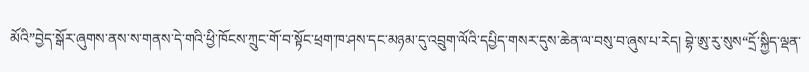མོའི”བྱེད་སྒོར་ཞུགས་ནས་ས་གནས་དེ་གའི་ཕྱི་ཁོངས་ཀྲུང་གོ་བ་སྟོང་ཕྲག་ཁ་ཤས་དང་མཉམ་དུ་འབྲུག་ལོའི་དཔྱིད་གསར་དུས་ཆེན་ལ་བསུ་བ་ཞུས་པ་རེད། བྷེ་ཨུ་རུ་སུས“དྲོ་སྐྱིད་ལྡན་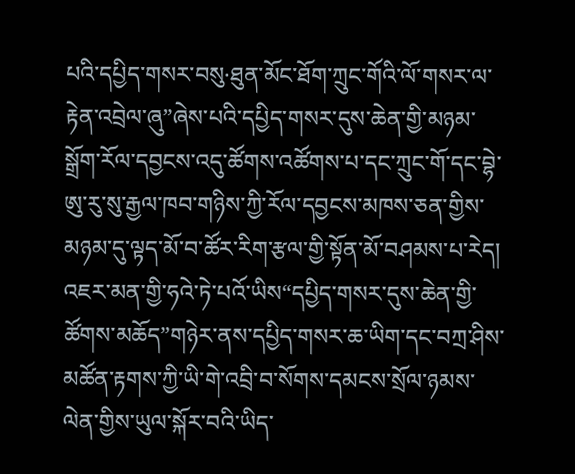པའི་དཔྱིད་གསར་བསུ·ཐུན་མོང་ཐོག་ཀྲུང་གོའི་ལོ་གསར་ལ་རྟེན་འབྲེལ་ཞུ”ཞེས་པའི་དཔྱིད་གསར་དུས་ཆེན་གྱི་མཉམ་སྒྲོག་རོལ་དབྱངས་འདུ་ཚོགས་འཚོགས་པ་དང་ཀྲུང་གོ་དང་བྷེ་ཨུ་རུ་སུ་རྒྱལ་ཁབ་གཉིས་ཀྱི་རོལ་དབྱངས་མཁས་ཅན་གྱིས་མཉམ་དུ་ལྟད་མོ་བ་ཚོར་རིག་རྩལ་གྱི་སྟོན་མོ་བཤམས་པ་རེད། འཇར་མན་གྱི་ཧའེ་ཏེ་པའོ་ཡིས“དཔྱིད་གསར་དུས་ཆེན་གྱི་ཚོགས་མཆོད”གཉེར་ནས་དཔྱིད་གསར་ཆ་ཡིག་དང་བཀྲ་ཤིས་མཚོན་རྟགས་ཀྱི་ཡི་གེ་འབྲི་བ་སོགས་དམངས་སྲོལ་ཉམས་ལེན་གྱིས་ཡུལ་སྐོར་བའི་ཡིད་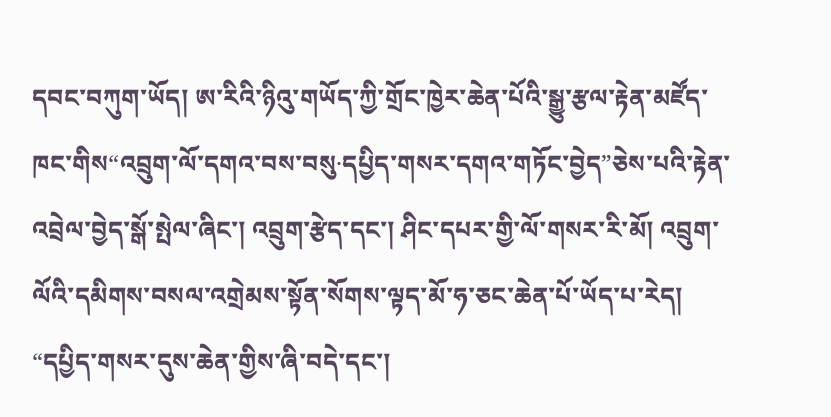དབང་བཀུག་ཡོད། ཨ་རིའི་ཉིའུ་གཡོད་ཀྱི་གྲོང་ཁྱེར་ཆེན་པོའི་སྒྱུ་རྩལ་རྟེན་མཛོད་ཁང་གིས“འབྲུག་ལོ་དགའ་བས་བསུ·དཔྱིད་གསར་དགའ་གཏོང་བྱེད”ཅེས་པའི་རྟེན་འབྲེལ་བྱེད་སྒོ་སྤེལ་ཞིང་། འབྲུག་རྩེད་དང་། ཤིང་དཔར་གྱི་ལོ་གསར་རི་མོ། འབྲུག་ལོའི་དམིགས་བསལ་འགྲེམས་སྟོན་སོགས་ལྟད་མོ་ཧ་ཅང་ཆེན་པོ་ཡོད་པ་རེད།
“དཔྱིད་གསར་དུས་ཆེན་གྱིས་ཞི་བདེ་དང་།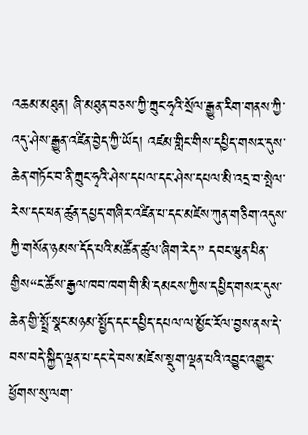འཆམ་མཐུན། ཞི་མཐུན་བཅས་ཀྱི་ཀྲུང་ཧྭའི་སྲོལ་རྒྱུན་རིག་གནས་ཀྱི་འདུ་ཤེས་རྒྱུན་འཛིན་བྱེད་ཀྱི་ཡོད། འཛམ་གླིང་གིས་དཔྱིད་གསར་དུས་ཆེན་གཏོང་བ་ནི་ཀྲུང་ཧྭའི་ཤེས་དཔལ་དང་ཤེས་དཔལ་མི་འདྲ་བ་སྤེལ་རེས་དང་ཕན་ཚུན་དཔྱད་གཞིར་འཛིན་པ་དང་མཛེས་ཀུན་གཅིག་འདུས་ཀྱི་གསོན་ཉམས་དོད་པའི་མཚོན་ཚུལ་ཞིག་རེད” དབང་ཝུན་པིན་གྱིས“ང་ཚོས་རྒྱལ་ཁབ་ཁག་གི་མི་དམངས་ཀྱིས་དཔྱིད་གསར་དུས་ཆེན་གྱི་སྤྲོ་སྣང་མཉམ་སྤྱོད་དང་དཔྱིད་དཔལ་ལ་མྱོང་རོལ་བྱས་ནས་དེ་བས་བདེ་སྐྱིད་ལྡན་པ་དང་དེ་བས་མཛེས་སྡུག་ལྡན་པའི་འབྱུང་འགྱུར་ཕྱོགས་སུ་ལག་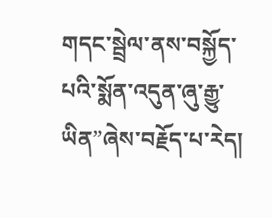གདང་སྦྲེལ་ནས་བསྐྱོད་པའི་སྨོན་འདུན་ཞུ་རྒྱུ་ཡིན”ཞེས་བརྗོད་པ་རེད།